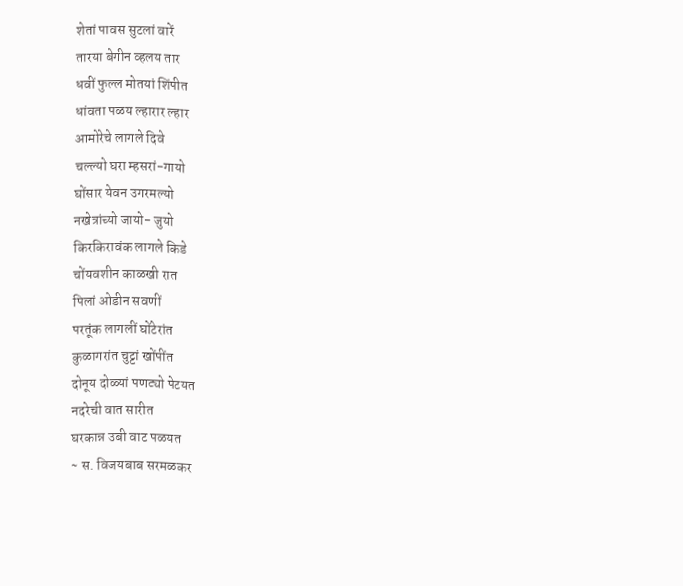शेतां पावस सुटलां वारें
तारया बेगीन व्हलय तार
धवीं फुल्ल मोतयां शिंपीत
धांवता पळय ल्हारार ल्हार
आमोरेचे लागले दिवे
चल्ल्यो घरा म्हसरां-गायो
घोंसार येवन उगरमल्यो
नखेत्रांच्यो जायो- जुयो
किरकिरावंक लागले किडे
चोंयवशीन काळखी रात
पिलां ओडीन सवणीं
परतूंक लागलीं घोंटेरांत
कुळागरांत चुट्टां खोंपींत
दोनूय दोळ्यां पणट्यो पेटयत
नदरेची वात सारीत
घरकान्न उबी वाट पळयत
~ स. विजयबाब सरमळकर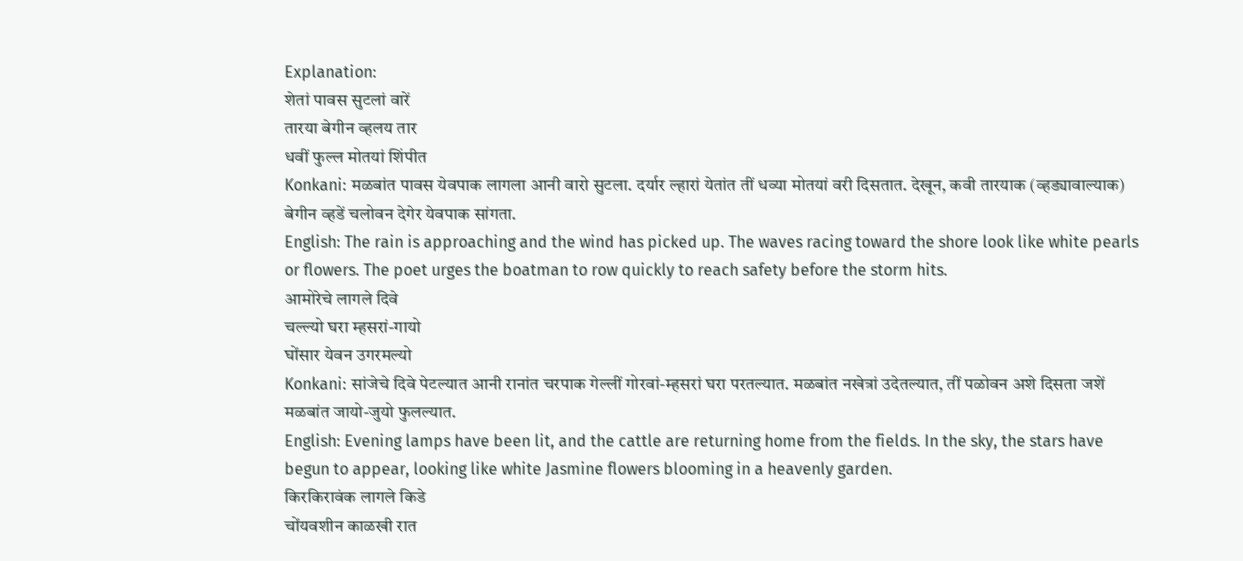Explanation:
शेतां पावस सुटलां वारें
तारया बेगीन व्हलय तार
धवीं फुल्ल मोतयां शिंपीत
Konkani: मळबांत पावस येवपाक लागला आनी वारो सुटला. दर्यार ल्हारां येतांत तीं धव्या मोतयां वरी दिसतात. देखून, कवी तारयाक (व्हड्यावाल्याक) बेगीन व्हडें चलोवन देगेर येवपाक सांगता.
English: The rain is approaching and the wind has picked up. The waves racing toward the shore look like white pearls or flowers. The poet urges the boatman to row quickly to reach safety before the storm hits.
आमोरेचे लागले दिवे
चल्ल्यो घरा म्हसरां-गायो
घोंसार येवन उगरमल्यो
Konkani: सांजेचे दिवे पेटल्यात आनी रानांत चरपाक गेल्लीं गोरवां-म्हसरां घरा परतल्यात. मळबांत नखेत्रां उदेतल्यात, तीं पळोवन अशे दिसता जशें मळबांत जायो-जुयो फुलल्यात.
English: Evening lamps have been lit, and the cattle are returning home from the fields. In the sky, the stars have begun to appear, looking like white Jasmine flowers blooming in a heavenly garden.
किरकिरावंक लागले किडे
चोंयवशीन काळखी रात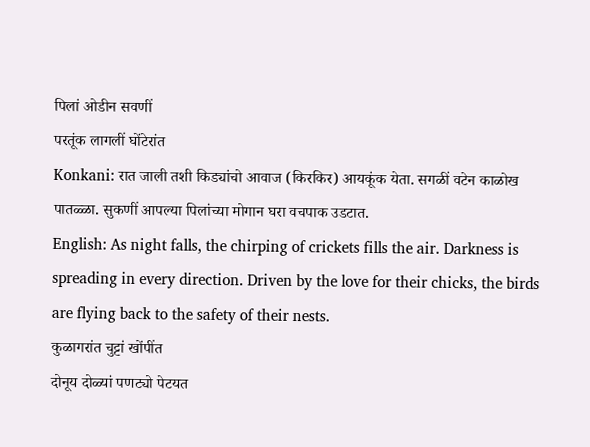पिलां ओडीन सवणीं
परतूंक लागलीं घोंटेरांत
Konkani: रात जाली तशी किड्यांचो आवाज (किरकिर) आयकूंक येता. सगळीं वटेन काळोख पातळ्ळा. सुकणीं आपल्या पिलांच्या मोगान घरा वचपाक उडटात.
English: As night falls, the chirping of crickets fills the air. Darkness is spreading in every direction. Driven by the love for their chicks, the birds are flying back to the safety of their nests.
कुळागरांत चुट्टां खोंपींत
दोनूय दोळ्यां पणट्यो पेटयत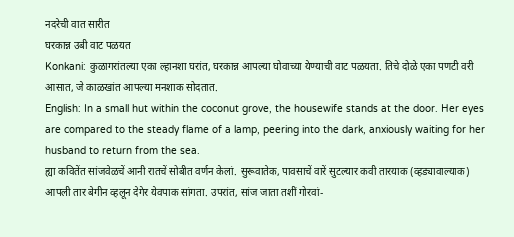नदरेची वात सारीत
घरकान्न उबी वाट पळयत
Konkani: कुळागरांतल्या एका ल्हानशा घरांत, घरकान्न आपल्या घोवाच्या येण्याची वाट पळयता. तिचे दोळे एका पणटी वरी आसात, जे काळखांत आपल्या मनशाक सोदतात.
English: In a small hut within the coconut grove, the housewife stands at the door. Her eyes are compared to the steady flame of a lamp, peering into the dark, anxiously waiting for her husband to return from the sea.
ह्या कवितेंत सांजवेळचें आनी रातचें सोबीत वर्णन केलां. सुरूवातेक, पावसाचें वारें सुटल्यार कवी तारयाक (व्हड्यावाल्याक) आपली तार बेगीन व्हलून देगेर येवपाक सांगता. उपरांत, सांज जाता तशीं गोरवां-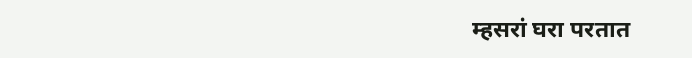म्हसरां घरा परतात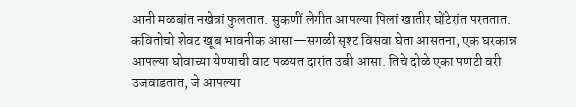आनी मळबांत नखेत्रां फुलतात. सुकणीं लेगीत आपल्या पिलां खातीर घोंटेरांत परततात. कवितोचो शेवट खूब भावनीक आसा—सगळी सृश्ट विसवा घेता आसतना, एक घरकान्न आपल्या घोवाच्या येण्याची वाट पळयत दारांत उबी आसा. तिचे दोळे एका पणटी वरी उजवाडतात, जे आपल्या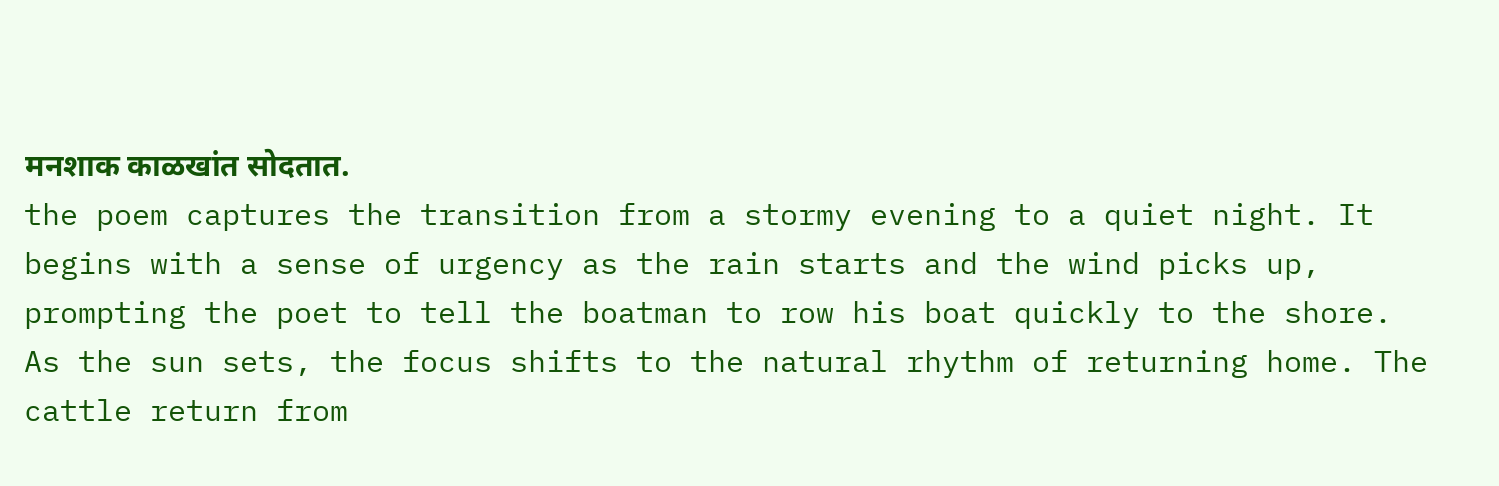मनशाक काळखांत सोदतात.
the poem captures the transition from a stormy evening to a quiet night. It begins with a sense of urgency as the rain starts and the wind picks up, prompting the poet to tell the boatman to row his boat quickly to the shore.
As the sun sets, the focus shifts to the natural rhythm of returning home. The cattle return from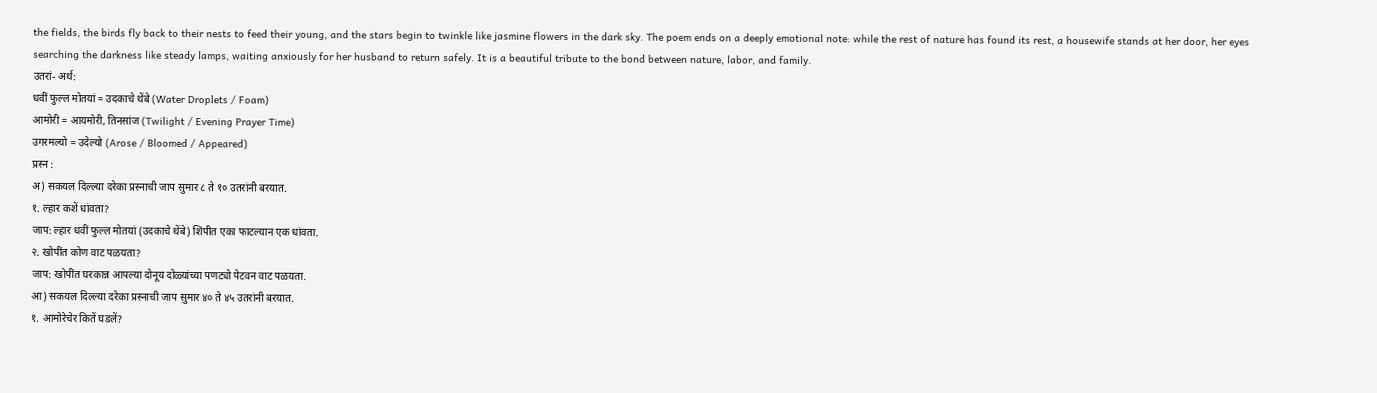the fields, the birds fly back to their nests to feed their young, and the stars begin to twinkle like jasmine flowers in the dark sky. The poem ends on a deeply emotional note: while the rest of nature has found its rest, a housewife stands at her door, her eyes searching the darkness like steady lamps, waiting anxiously for her husband to return safely. It is a beautiful tribute to the bond between nature, labor, and family.
उतरां- अर्थ:
धवीं फुल्ल मोतयां = उदकाचे थेंबे (Water Droplets / Foam)
आमोरी = आयमोरी, तिनसांज (Twilight / Evening Prayer Time)
उगरमल्यो = उदेल्यो (Arose / Bloomed / Appeared)
प्रस्न :
अ) सकयल दिल्ल्या दरेका प्रस्नाची जाप सुमार ८ ते १० उतरांनी बरयात.
१. ल्हार कशें धांवता?
जाप: ल्हार धवीं फुल्ल मोतयां (उदकाचे थेंबे) शिंपीत एका फाटल्यान एक धांवता.
२. खोपींत कोण वाट पळयता?
जाप: खोपींत घरकान्न आपल्या दोनूय दोळ्यांच्या पणट्यो पेटवन वाट पळयता.
आ) सकयल दिल्ल्या दरेका प्रस्नाची जाप सुमार ४० ते ४५ उतरांनी बरयात.
१. आमोरेचेर कितें घडलें?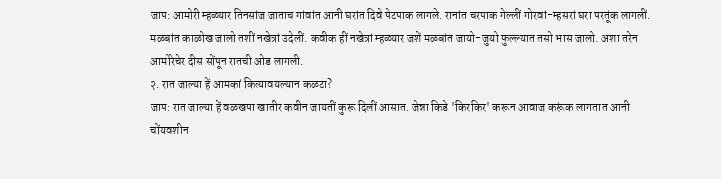जाप: आमोरी म्हळ्यार तिनसांज जाताच गांवांत आनी घरांत दिवे पेटपाक लागले. रानांत चरपाक गेल्लीं गोरवां-म्हसरां घरा परतूंक लागलीं. मळबांत काळोख जालो तशीं नखेत्रां उदेलीं. कवीक हीं नखेत्रां म्हळ्यार जशें मळबांत जायो-जुयो फुल्ल्यात तसो भास जालो. अशा तरेन आमोरेचेर दीस सोंपून रातची ओड लागली.
२. रात जाल्या हें आमकां कित्यावयल्यान कळटा?
जाप: रात जाल्या हें वळखपा खातीर कवीन जायतीं कुरू दिलीं आसात. जेन्ना किडे 'किरकिर' करून आवाज करूंक लागतात आनी चोंयवशीन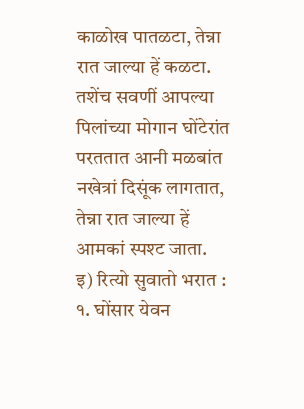काळोख पातळटा, तेन्ना रात जाल्या हें कळटा. तशेंच सवणीं आपल्या पिलांच्या मोगान घोंटेरांत परततात आनी मळबांत नखेत्रां दिसूंक लागतात, तेन्ना रात जाल्या हें आमकां स्पश्ट जाता.
इ) रित्यो सुवातो भरात :
१. घोंसार येवन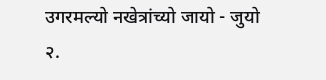उगरमल्यो नखेत्रांच्यो जायो - जुयो
२.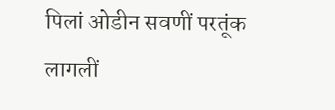पिलां ओडीन सवणीं परतूंक लागलीं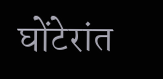घोंटेरांत